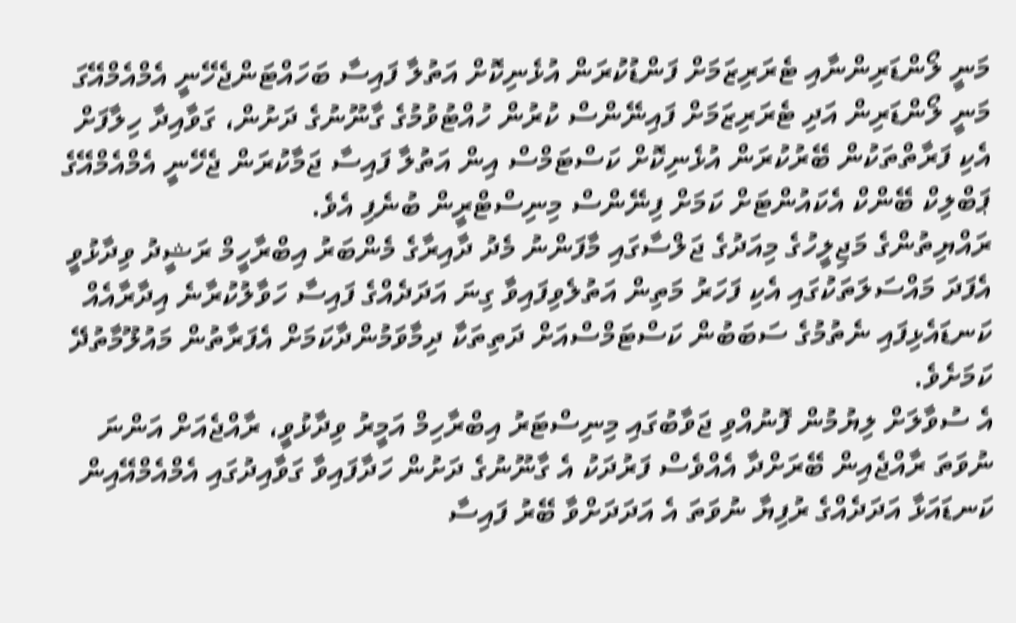މަނީ ލޯންޑަރިންނާއި ޓެރަރިޒަމަށް ފަންޑުކުރަން އުޅެނިކޮށް އަތުލާ ފައިސާ ބަހައްޓަންޖެހޭނީ އެމްއެމްއޭގަ
މަނީ ލޯންޑަރިން އަދި ޓެރަރިޒަމަށް ފައިނޭންސް ކުރުން ހުއްޓުވުމުގެ ގާނޫނުގެ ދަށުން، ގަވާއިދާ ހިލާފަށް އެކި ފަރާތްތަކުން ބޭރުކުރަން އުޅެނިކޮށް ކަސްޓަމްސް އިން އަތުލާ ފައިސާ ޖަމާކުރަން ޖެހޭނީ އެމްއެމްއޭގެ ޕަބްލިކް ބޭންކް އެކައުންޓަށް ކަމަށް ފިނޭންސް މިނިސްޓްރީން ބުނެފި އެވެ.
ރައްޔިތުންގެ މަޖިލީހުގެ މިއަދުގެ ޖަލްސާގައި މާފަންނު މެދު ދާއިރާގެ މެންބަރު އިބްރާހީމް ރަޝީދު ވިދާޅުވީ އެފަދަ މައްސަލަތަކުގައި އެކި ފަހަރު މަތިން އަތުލެވިފައިވާ ގިނަ އަދަދެއްގެ ފައިސާ ހަވާލުކުރާނެ އިދާރާއެއް ކަނޑައެޅިފައި ނެތުމުގެ ސަބަބުން ކަސްޓަމްސްއަށް ދަތިތަކާ ދިމާވަމުންދާކަމަށް އެފަރާތުން މައުލޫމާތުދޭ ކަމަށެވެ.
އެ ސުވާލަށް ލިޔުމުން ފޮނުއްވި ޖަވާބުގައި މިނިސްޓަރު އިބްރާހިމް އަމީރު ވިދާޅުވީ، ރާއްޖެއަށް އަންނަ ނުވަތަ ރާއްޖެއިން ބޭރަށްދާ އެއްވެސް ފަރުދަކު އެ ގާނޫނުގެ ދަށުން ހަދާފައިވާ ގަވާއިދުގައި އެމްއެމްއޭއިން ކަނޑައަޅާ އަދަދެއްގެ ރުފިޔާ ނުވަތަ އެ އަދަދަށްވާ ބޭރު ފައިސާ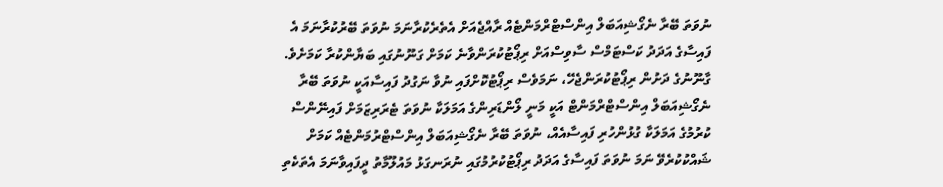ނުވަތަ ބޭރާ ނެގޯޝިއަބަލް އިންސްޓްރްމަންޓެއް ރާއްޖެއަށް އެތެރެކުރާނަމަ ނުވަތަ ބޭރުކުރާނަމަ އެ ފައިސާގެ އަދަދު ކަސްޓަމްސް ސާވިސްއަށް ރިޕޯޓުކުރަންވާނެ ކަމަށް ގަނޫނުގައި ބަޔާންކުރާ ކަމަށެވެ.
ގާނޫނުގެ ދަށުން ރިޕޯޓުކުރަންޖެހޭ، ނަމަވެސް ރިޕޯޓުކޮށްފައި ނުވާ ނަގުދު ފައިސާއަކީ ނުވަތަ ބޭރާ ނެގޯޝިއަބަލް އިންސްޓްރްމަންޓް އަކީ މަނީ ލޯންޑަރިންގެ އަމަލަކާ ނުވަތަ ޓެރަރިޒަމަށް ފައިނޭންސް ކުރުމުގެ އަމަލަކާ ގުޅުންހުރި ފައިސާއެއް، ނުވަތަ ބޭރާ ނެގޯޝިއަބަލް އިންސްޓްރުމަންޓެއް ކަމަށް ޝައްކުކުރެވޭ ނަމަ ނުވަތަ ފައިސާގެ އަދަދު ރިޕޯޓުކުރުމުގައި ނުރަނގަޅު މައުލޫމާތު ދީފައިވާނަމަ އެތަކެތި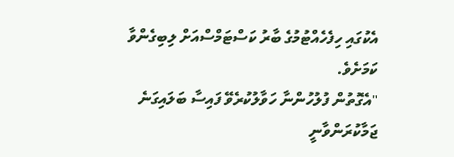އެކުގައި ހިފެހެއްޓުމުގެ ބާރު ކަސްޓަމްސްއަށް ލިބިގެންވާ ކަމަށެވެ.
"އެގޮތުން ފުލުހުންނާ ހަވާލުކުރެވޭ ފައިސާ ބަލައިގަނެ ޖަމާކުރަންވާނީ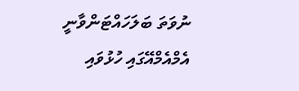ނުވަތަ ބަލަހައްޓަންވާނީ އެމްއެމްއޭގައި ހުޅުވައި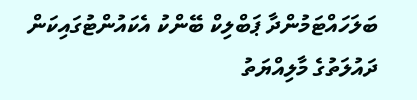ބަލަހައްޓަމުންދާ ޕަބްލިކް ބޭންކު އެކައުންޓުގައިކަން ދައުލަތުގެ މާލިއްޔަތު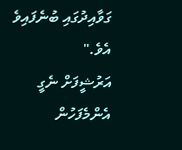ގަވާއިދުގައި ބުނެފައިވެ އެވެ."
އަރުޝީފަށް ނެގީ
އެންމެފަހުން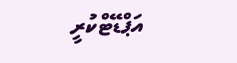އަޕްޑޭޓްކުރީ